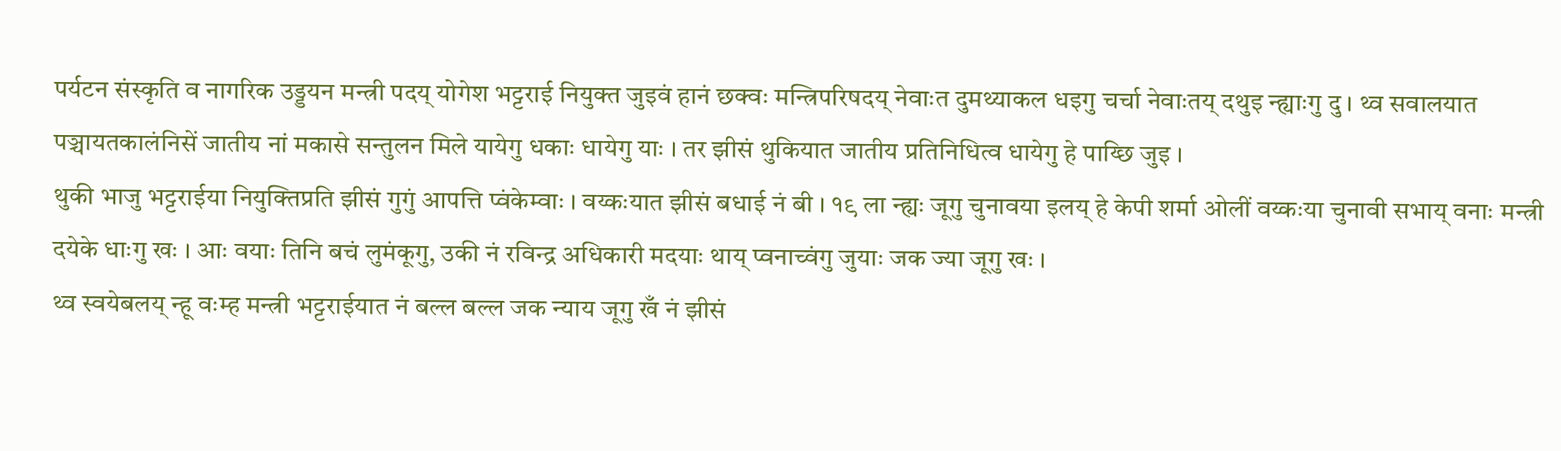पर्यटन संस्कृति व नागरिक उड्डयन मन्त्री पदय् योगेश भट्टराई नियुक्त जुइवं हानं छक्वः मन्त्रिपरिषदय् नेवाःत दुमथ्याकल धइगु चर्चा नेवाःतय् दथुइ न्ह्याःगु दु । थ्व सवालयात पञ्चायतकालंनिसें जातीय नां मकासे सन्तुलन मिले यायेगु धकाः धायेगु याः । तर झीसं थुकियात जातीय प्रतिनिधित्व धायेगु हे पाय्छि जुइ ।
थुकी भाजु भट्टराईया नियुक्तिप्रति झीसं गुगुं आपत्ति प्वंकेम्वाः । वय्कःयात झीसं बधाई नं बी । १९ ला न्ह्यः जूगु चुनावया इलय् हे केपी शर्मा ओलीं वय्कःया चुनावी सभाय् वनाः मन्त्री दयेके धाःगु खः । आः वयाः तिनि बचं लुमंकूगु, उकी नं रविन्द्र अधिकारी मदयाः थाय् प्वनाच्वंगु जुयाः जक ज्या जूगु खः ।
थ्व स्वयेबलय् न्हू वःम्ह मन्त्री भट्टराईयात नं बल्ल बल्ल जक न्याय जूगु खँ नं झीसं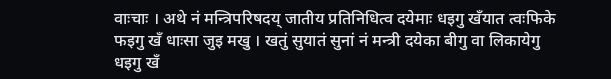वाःचाः । अथे नं मन्त्रिपरिषदय् जातीय प्रतिनिधित्व दयेमाः धइगु खँयात त्वःफिके फइगु खँ धाःसा जुइ मखु । खतुं सुयातं सुनां नं मन्त्री दयेका बीगु वा लिकायेगु धइगु खँ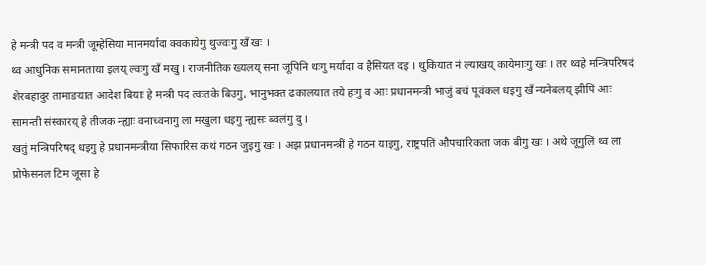हे मन्त्री पद व मन्त्री जूम्हेसिया मानमर्यादा क्वकायेगु थुज्वःगु खँ खः ।
थ्व आधुनिक समानताया इलय् ल्वःगु खँ मखु । राजनीतिक ख्यलय् सना जूपिनि थःगु मर्यादा व हैसियत दइ । थुकियात नं ल्याखय् कायेमाःगु खः । तर थ्वहे मन्त्रिपरिषदं शेरबहादुर तामाङयात आदेश बियाः हे मन्त्री पद त्वःतके बिउगु, भानुभक्त ढकालयात तये हःगु व आः प्रधानमन्त्री भाजुं बचं पूवंकल धइगु खँ न्यनेबलय् झीपिं आः सामन्ती संस्कारय् हे तीजक न्ह्याः वनाच्वनागु ला मखुला धइगु न्ह्यसः ब्वलंगु दु ।
खतुं मन्त्रिपरिषद् धइगु हे प्रधानमन्त्रीया सिफारिस कथं गठन जुइगु खः । अझ प्रधानमन्त्रीं हे गठन याइगु, राष्ट्रपतिं औपचारिकता जक बीगु खः । अथे जूगुलिं थ्व ला प्रोफेसनल टिम जूसा हे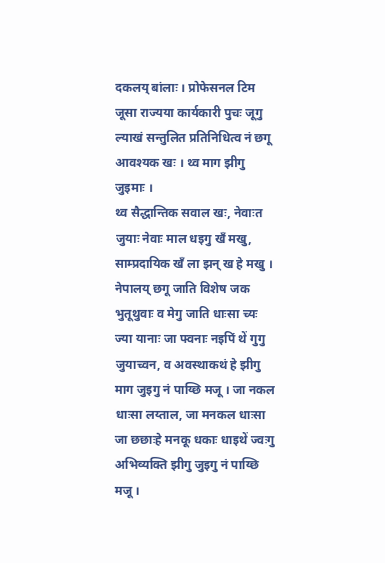दकलय् बांलाः । प्रोफेसनल टिम जूसा राज्यया कार्यकारी पुचः जूगु ल्याखं सन्तुलित प्रतिनिधित्व नं छगू आवश्यक खः । थ्व माग झीगु जुइमाः ।
थ्व सैद्धान्तिक सवाल खः, नेवाःत जुयाः नेवाः माल धइगु खँ मखु, साम्प्रदायिक खँ ला झन् ख हे मखु । नेपालय् छगू जाति विशेष जक भुतूथुवाः व मेगु जाति धाःसा च्यः ज्या यानाः जा फ्वनाः नइपिं थें गुगु जुयाच्वन, व अवस्थाकथं हे झीगु माग जुइगु नं पाय्छि मजू । जा नकल धाःसा लय्ताल, जा मनकल धाःसा जा छछाःहे मनकू धकाः धाइथें ज्वःगु अभिव्यक्ति झीगु जुइगु नं पाय्छि मजू ।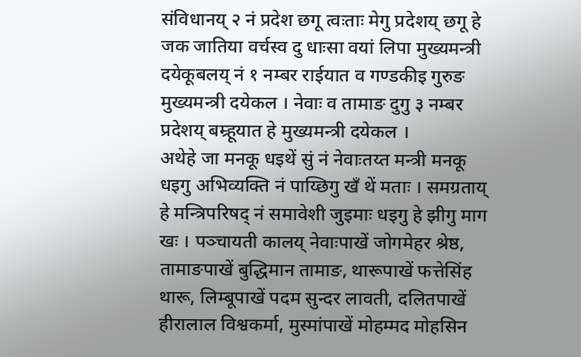संविधानय् २ नं प्रदेश छगू त्वःताः मेगु प्रदेशय् छगू हे जक जातिया वर्चस्व दु धाःसा वयां लिपा मुख्यमन्त्री दयेकूबलय् नं १ नम्बर राईयात व गण्डकीइ गुरुङ मुख्यमन्त्री दयेकल । नेवाः व तामाङ दुगु ३ नम्बर प्रदेशय् बम्र्हूयात हे मुख्यमन्त्री दयेकल ।
अथेहे जा मनकू धइथें सुं नं नेवाःतय्त मन्त्री मनकू धइगु अभिव्यक्ति नं पाय्छिगु खँ थें मताः । समग्रताय् हे मन्त्रिपरिषद् नं समावेशी जुइमाः धइगु हे झीगु माग खः । पञ्चायती कालय् नेवाःपाखें जोगमेहर श्रेष्ठ, तामाङपाखें बुद्धिमान तामाङ, थारूपाखें फत्तेसिंह थारू, लिम्बूपाखें पदम सुन्दर लावती, दलितपाखें हीरालाल विश्वकर्मा, मुस्मांपाखें मोहम्मद मोहसिन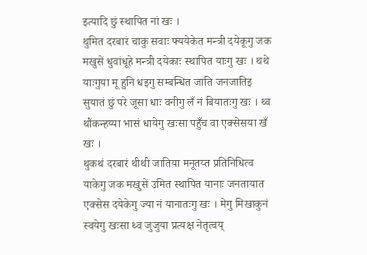इत्यादि छुं स्थापित नां खः ।
थुमित दरबारं चाकु सवाः फ्ययेकेत मन्त्री दयेकूगु जक मखुसें धुवांधूहे मन्त्री दयेकाः स्थापित याःगु खः । थथे याःगुया मू हुनि धइगु सम्बन्धित जाति जनजातिइ सुयातं छुं परे जूसा धाः वनीगु लँ नं बियातःगु खः । थ्व थौंकन्हय्या भासं धायेगु खःसा पहुँच वा एक्सेसया खँ खः ।
थुकथं दरबारं थीथी जातिया मनूतय्त प्रतिनिधित्व याकेगु जक मखुसें उमित स्थापित यानाः जनतायात एक्सेस दयेकेगु ज्या नं यानातःगु खः । मेगु मिखाकुनं स्वयेगु खःसा थ्व जुजुया प्रत्यक्ष नेतृत्वय्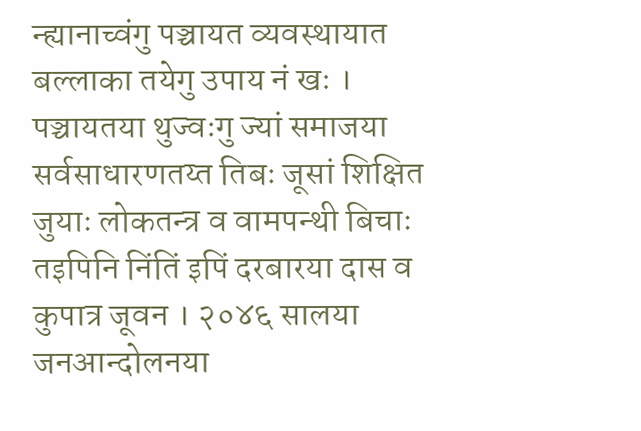न्ह्यानाच्वंगु पञ्चायत व्यवस्थायात बल्लाका तयेगु उपाय नं खः ।
पञ्चायतया थुज्वःगु ज्यां समाजया सर्वसाधारणतय्त तिबः जूसां शिक्षित जुयाः लोकतन्त्र व वामपन्थी बिचाः तइपिनि निंतिं इपिं दरबारया दास व कुपात्र जूवन । २०४६ सालया जनआन्दोलनया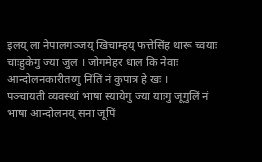इलय् ला नेपालगञ्जय् खिचाम्हय् फत्तेसिंह थारू च्वयाः चाःहुकेगु ज्या जुल । जोगमेहर धाल कि नेवाः आन्दोलनकारीतय्गु निंतिं नं कुपात्र हे खः ।
पञ्चायती व्यवस्थां भाषा स्यायेगु ज्या याःगु जूगुलिं नं भाषा आन्दोलनय् सना जूपिं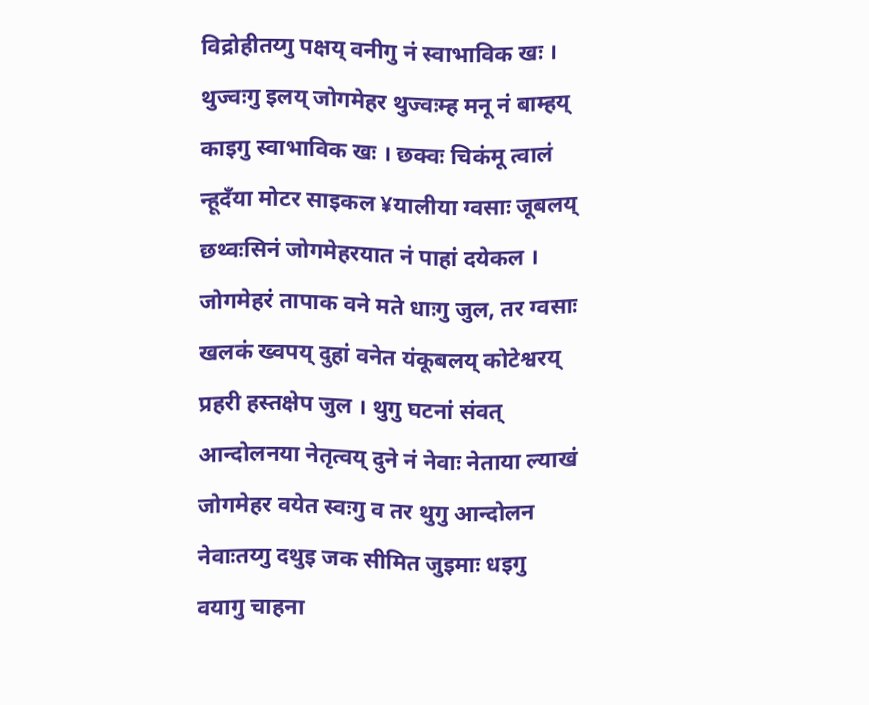विद्रोहीतय्गु पक्षय् वनीगु नं स्वाभाविक खः । थुज्वःगु इलय् जोगमेहर थुज्वःम्ह मनू नं बाम्हय् काइगु स्वाभाविक खः । छक्वः चिकंमू त्वालं न्हूदँया मोटर साइकल ¥यालीया ग्वसाः जूबलय् छथ्वःसिनं जोगमेहरयात नं पाहां दयेकल ।
जोगमेहरं तापाक वने मते धाःगु जुल, तर ग्वसाः खलकं ख्वपय् दुहां वनेत यंकूबलय् कोटेश्वरय् प्रहरी हस्तक्षेप जुल । थुगु घटनां संवत् आन्दोलनया नेतृत्वय् दुने नं नेवाः नेताया ल्याखं जोगमेहर वयेत स्वःगु व तर थुगु आन्दोलन नेवाःतय्गु दथुइ जक सीमित जुइमाः धइगु वयागु चाहना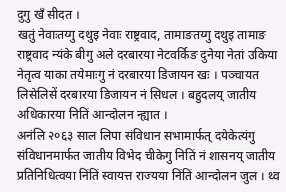दुगु खँ सीदत ।
खतुं नेवाःतय्गु दथुइ नेवाः राष्ट्रवाद, तामाङतय्गु दथुइ तामाङ राष्ट्रवाद न्यंके बीगु अले दरबारया नेटवर्किङ दुनेया नेतां उकिया नेतृत्व याका तयेमाःगु नं दरबारया डिजायन खः । पञ्चायत लिसेलिसें दरबारया डिजायन नं सिधल । बहुदलय् जातीय अधिकारया नितिं आन्दोलन न्ह्यात ।
अनंलि २०६३ साल लिपा संविधान सभामार्फत् दयेकेत्यंगु संविधानमार्फत जातीय विभेद चीकेगु नितिं नं शासनय् जातीय प्रतिनिधित्वया निंतिं स्वायत्त राज्यया निंतिं आन्दोलन जुल । थ्व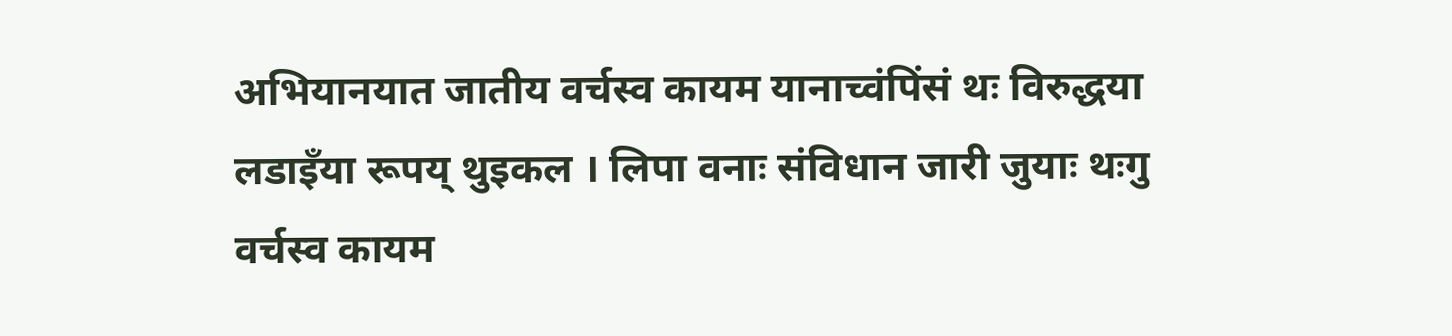अभियानयात जातीय वर्चस्व कायम यानाच्वंपिंसं थः विरुद्धया लडाइँया रूपय् थुइकल । लिपा वनाः संविधान जारी जुयाः थःगु वर्चस्व कायम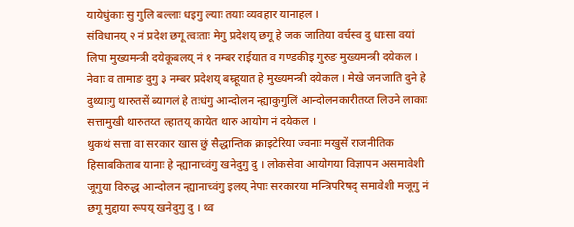यायेधुंकाः सु गुलि बल्लाः धइगु ल्याः तयाः व्यवहार यानाहल ।
संविधानय् २ नं प्रदेश छगू त्वःताः मेगु प्रदेशय् छगू हे जक जातिया वर्चस्व दु धाःसा वयां लिपा मुख्यमन्त्री दयेकूबलय् नं १ नम्बर राईयात व गण्डकीइ गुरुङ मुख्यमन्त्री दयेकल । नेवाः व तामाङ दुगु ३ नम्बर प्रदेशय् बम्र्हूयात हे मुख्यमन्त्री दयेकल । मेखे जनजाति दुने हे दुथ्याःगु थारुतसें ब्यागलं हे तःधंगु आन्दोलन न्ह्याकुगुलिं आन्दोलनकारीतय्त लिउने लाकाः सत्तामुखी थारुतय्त ल्हातय् कायेत थारु आयोग नं दयेकल ।
थुकथं सत्ता वा सरकार खास छुं सैद्धान्तिक क्राइटेरिया ज्वनाः मखुसें राजनीतिक हिसाबकिताब यानाः हे न्ह्यानाच्वंगु खनेदुगु दु । लोकसेवा आयोगया विज्ञापन असमावेशी जूगुया विरुद्ध आन्दोलन न्ह्यानाच्वंगु इलय् नेपाः सरकारया मन्त्रिपरिषद् समावेशी मजूगु नं छगू मुद्दाया रूपय् खनेदुगु दु । थ्व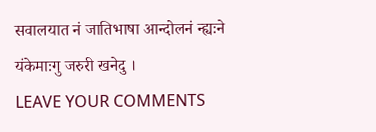सवालयात नं जातिभाषा आन्दोलनं न्ह्यःने यंकेमाःगु जरुरी खनेदु ।
LEAVE YOUR COMMENTS